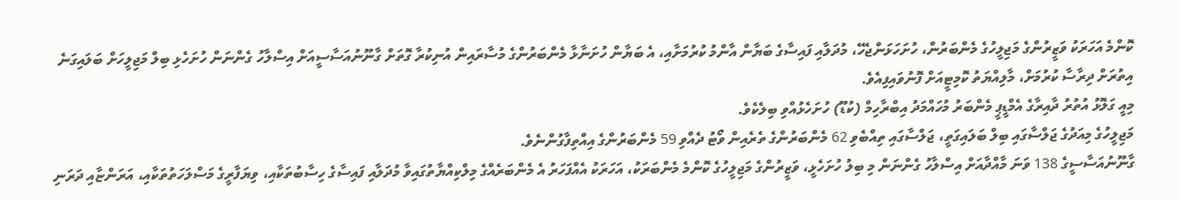ކޮންމެ އަހަރަކު ވަޒީރުންގެ މަޖިލީހުގެ މެންބަރުން، ހުށަހަޅަންޖެހޭ، މުދަލާއި ފައިސާގެ ބަޔާން އާންމު ކުރުމަށާއި، އެ ބަޔާން ހުށަނާޅާ މެންބަރުންގެ މުސާރައިން އުނިކުރާ ގޮތަށް ގާނޫނުއަސާސީއަށް އިސްލާހު ގެންނަން ހުށަހެޅި ބިލް މަޖިލީހަށް ބަލައިގަނެ އިތުރަށް ދިރާސާ ކުރުމަށް، މާލިއްޔަތު ކޮމިޓީއަށް ފޮނުވައިފިއެވެ.
މިއީ ގަލޮޅު އުތުރު ދާއިރާގެ އެމްޑީޕީ މެންބަރު މުހައްމަދު އިބްރާހިމް (ކުޑޫ) ހުށަހެޅުއްވި ބިލެކެވެ.
މަޖިލީހުގެ މިއަދުގެ ޖަލްސާގައި ބިލް ބަލައިގަތީ، ޖަލްސާގައި ތިއްބެވި 62 މެންބަރުންގެ ތެރެއިން ވޯޓު ދެއްވި 59 މެންބަރުންގެ އިއްތިފާގުންނެވެ.
ގާނޫނުއަސާސީގެ 138 ވަނަ މާއްދާއަށް އިސްލާހު ގެންނަން މި ބިލު ހުށަހެޅީ، ވަޒީރުންގެ މަޖިލީހުގެ ކޮންމެ މެންބަރަކު، އަހަރަކު އެއްފަހަރު އެ މެންބަރެއްގެ މިލްކިއްޔާތުގައިވާ މުދަލާއި ފައިސާގެ ހިސާބުތަކާއި، ވިޔަފާރީގެ މަސްލަހަތުތަކާއި، އަރަންޏާއި ދަރަނި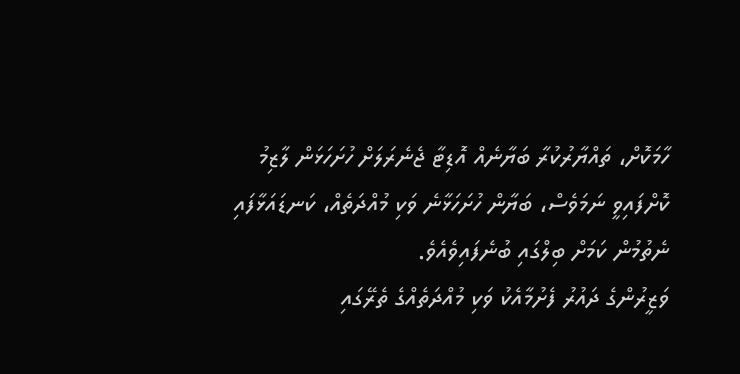ހާމަކޮށް، ތައްޔާރުކުރާ ބަޔާނެއް އޮޑިޓާ ޖެނެރަލަށް ހުށަހަޅަން ލާޒިމު ކޮށްފައިވީ ނަމަވެސް، ބަޔާން ހުށަހަޅާނެ ވަކި މުއްދަތެއް، ކަނޑައަޅާފައި ނެތުމުން ކަމަށް ބިލްގައި ބުނެފައިވެއެވެ.
ވަޒީރުންގެ ދައުރު ފެށުމާއެކު ވަކި މުއްދަތެއްގެ ތެރޭގައި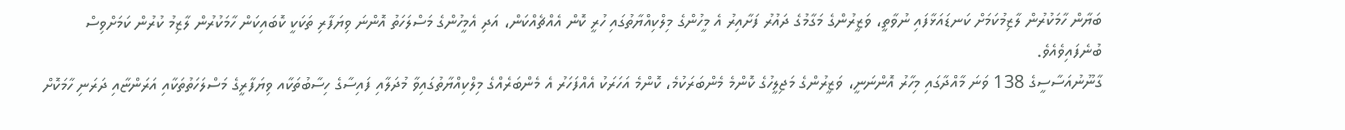ބަޔާން ހާމަކުރުން ލާޒިމުކަމަށް ކަނޑައަޅާފައި ނުވާތީ، ވަޒީރުންގެ މަގާމުގެ ދައުރު ފަށާއިރު އެ މީހުންގެ މިލްކިއްޔާތުގައި ހުރީ ކޮން އެއްޗެއްކަން، އަދި އެމީހުންގެ މަސްލަހަތު އޮންނަ ވިޔަފާރި ތަކަކީ ކޮބައިކަން ހާމަކުރުން ލާޒިމު ކުރުން ކަމަށްވިސް ބުނެފައިވެއެވެ.
ގާނޫނުއަސާސީގެ 138 ވަނަ މާއްދާގައި މިހާރު އޮންނަނީ، ވަޒީރުންގެ މަޖިލީހުގެ ކޮންމެ މެންބަރަކުމެ، ކޮންމެ އަހަރަކު އެއްފަހަރު އެ މެންބަރެއްގެ މިލްކިއްޔާތުގައިވާ މުދަލާއި ފައިސާގެ ހިސާބުތަކާއ ވިޔަފާރީގެ މަސްލަހަތުތަކާއި އަރަންޏާއި ދަރަނި ހާމަކޮށް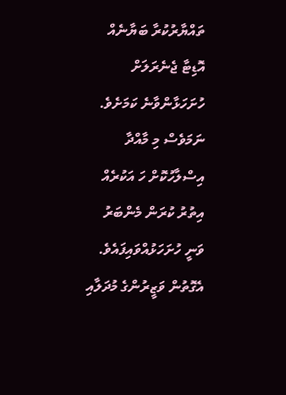ތައްޔާރުކުރާ ބަޔާނެއް އޮޑިޓާ ޖެނެރަލަށް ހުށަހަޅާންވާނެ ކަމަށެވެ.
ނަމަވެސް މި މާއްދާ އިސްލާހުކޮށް ހަ އަކުރެއް އިތުރު ކުރަން މެންބަރު ވަނީ ހުށަހަޅުއްވައިފައެވެ.
އެގޮތުން ވަޒީރުންގެ މުދަލާއި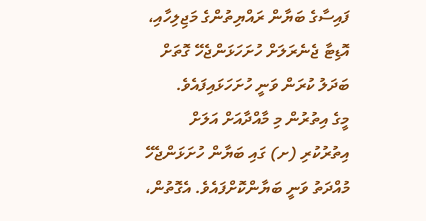ފައިސާގެ ބަޔާން ރައްޔިތުންގެ މަޖިލިހާއި، އޮޑިޓާ ޖެނެރަލަށް ހުށަހަޅަންޖެހޭ ގޮތަށް ބަދަލު ކުރަން ވަނީ ހުށަހަޅައިފައެވެ.
މީގެ އިތުރުން މި މާއްދާއަށް އަލަށް އިތުރުކުރި (ށ) ގައި ބަޔާން ހުށަޅަންޖެހޭ މުއްދަތު ވަނީ ބަޔާންކޮށްފައެވެ. އެގޮތުން،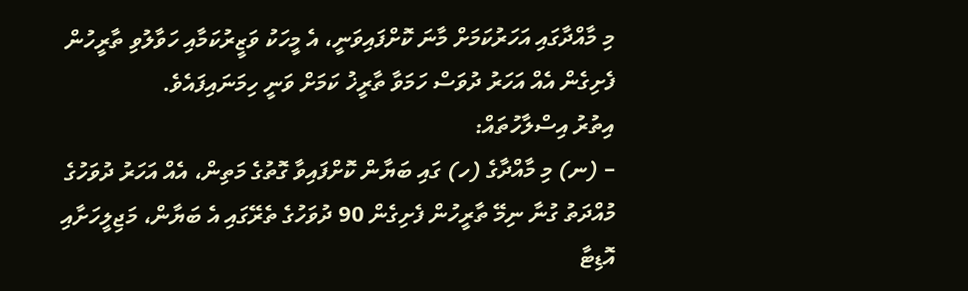މި މާއްދާގައި އަހަރުކަމަށް މާނަ ކޮށްފައިވަނީ، އެ މީހަކު ވަޒީރުކަމާއި ހަވާލުވި ތާރީހުން ފެށިގެން އެއް އަހަރު ދުވަސް ހަމަވާ ތާރީޚު ކަމަށް ވަނީ ހިމަނައިފައެވެ.
އިތުރު އިސްލާހުތައް:
– (ނ) މި މާއްދާގެ (ހ) ގައި ބަޔާން ކޮށްފައިވާ ގޮތުގެ މަތިން، އެއް އަހަރު ދުވަހުގެ މުއްދަތު ގުނާ ނިމޭ ތާރީހުން ފެށިގެން 90 ދުވަހުގެ ތެރޭގައި އެ ބަޔާން، މަޖިލީހަށާއި އޮޑިޓާ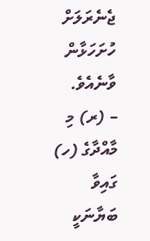ޖެނެރަލަށް ހުށަހަޅާން ވާނެއެވެ.
– (ރ) މި މާއްދާގެ (ހ) ގައިވާ ބަޔާނަކީ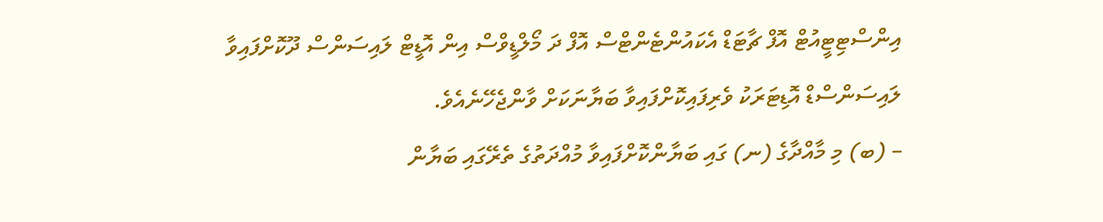އިންސްޓިޓީއުޓް އޮފް ޗާޓަޑް އެކައުންޓެންޓްސް އޮފް ދަ މޯލްޑީވްސް އިން އޮޑީޓް ލައިސަންސް ދޫކޮށްފައިވާ ލައިސަންސްޑް އޮޑިޓަރަކު ވެރިފައިކޮށްފައިވާ ބަޔާނަކަށް ވާންޖެހޭނެއެވެ.
– (ބ) މި މާއްދާގެ (ނ) ގައި ބަޔާންކޮށްފައިވާ މުއްދަތުގެ ތެރޭގައި ބަޔާން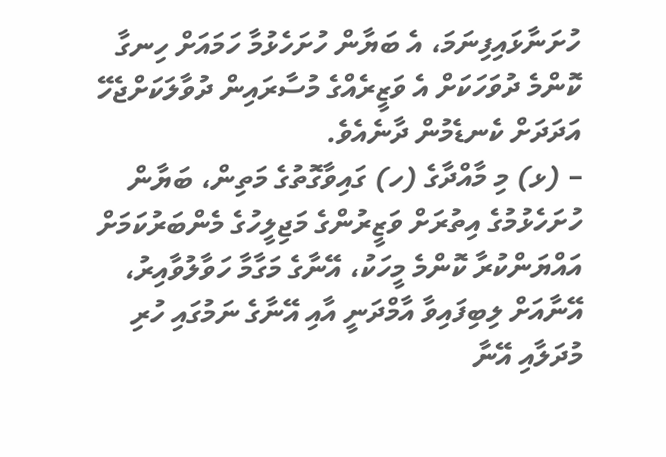ހުށަނާޅައިފިނަމަ، އެ ބަޔާން ހުށަހެޅުމާ ހަމައަށް ހިނގާ ކޮންމެ ދުވަހަކަށް އެ ވަޒީރެއްގެ މުސާރައިން ދުވާލަކަށްޖެހޭ އަދަދަށް ކެނޑެމުން ދާނެއެވެ.
– (ޅ) މި މާއްދާގެ (ހ) ގައިވާގޮތުގެ މަތިން، ބަޔާން ހުށަހެޅުމުގެ އިތުރަށް ވަޒީރުންގެ މަޖިލީހުގެ މެންބަރުކަމަށް އައްޔަންކުރާ ކޮންމެ މީހަކު، އޭނާގެ މަގާމާ ހަވާލުވާއިރު، އޭނާއަށް ލިބިފައިވާ އާމްދަނީ އާއި އޭނާގެ ނަމުގައި ހުރި މުދަލާއި އޭނާ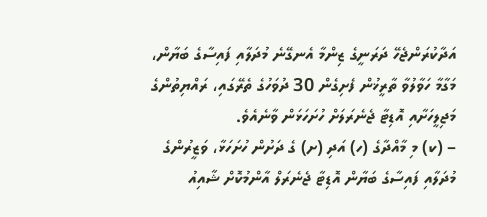އަދާކުރަންޖެހޭ ދަރަނީގެ ޒިންމާ އެނގޭނެ މުދަލާއި ފައިސާގެ ބަޔާން، މަގާމާ ހަވާލުވާ ތާރީޚުން ފެށިގެން 30 ދުވަހުގެ ތެރޭގައި، ރައްޔިތުންގެ މަޖިލީހަށާއި އޮޑިޓާ ޖެނެރަލަށް ހުށަހަޅަން ވާނެއެވެ.
– (ކ) މި މާއްދާގެ (ހ) އަދި (ށ) ގެ ދަށުން ހުށަހަޅާ، ވަޒީރުންގެ މުދަލާއި ފައިސާގެ ބަޔާން އޮޑިޓާ ޖެނެރަލް އާންމުކޮށް ޝާއިއު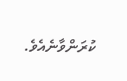ކުރަންވާނެއެވެ.